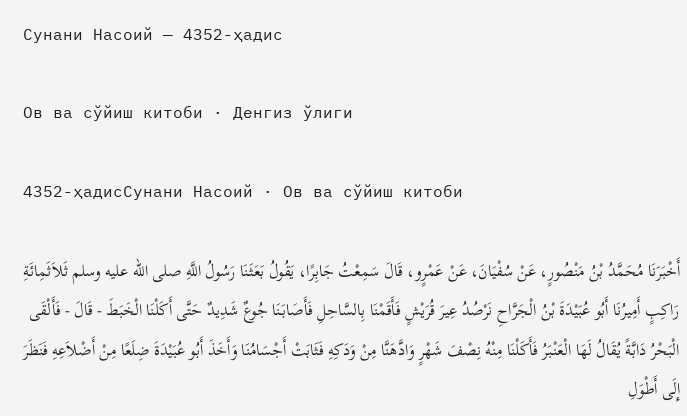Сунани Насоий — 4352-ҳадис

Ов ва сўйиш китоби · Денгиз ўлиги

4352-ҳадисСунани Насоий · Ов ва сўйиш китоби

أَخْبَرَنَا مُحَمَّدُ بْنُ مَنْصُورٍ، عَنْ سُفْيَانَ، عَنْ عَمْرٍو، قَالَ سَمِعْتُ جَابِرًا، يَقُولُ بَعَثَنَا رَسُولُ اللَّهِ صلى الله عليه وسلم ثَلاَثَمِائَةِ رَاكِبٍ أَمِيرُنَا أَبُو عُبَيْدَةَ بْنُ الْجَرَّاحِ نَرْصُدُ عِيرَ قُرَيْشٍ فَأَقَمْنَا بِالسَّاحِلِ فَأَصَابَنَا جُوعٌ شَدِيدٌ حَتَّى أَكَلْنَا الْخَبَطَ - قَالَ - فَأَلْقَى الْبَحْرُ دَابَّةً يُقَالُ لَهَا الْعَنْبَرُ فَأَكَلْنَا مِنْهُ نِصْفَ شَهْرٍ وَادَّهَنَّا مِنْ وَدَكِهِ فَثَابَتْ أَجْسَامُنَا وَأَخَذَ أَبُو عُبَيْدَةَ ضِلَعًا مِنْ أَضْلاَعِهِ فَنَظَرَ إِلَى أَطْوَلِ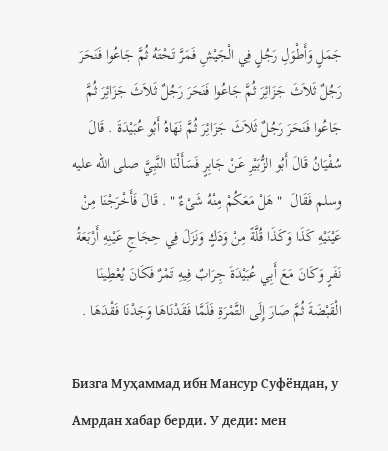جَمَلٍ وَأَطْوَلِ رَجُلٍ فِي الْجَيْشِ فَمَرَّ تَحْتَهُ ثُمَّ جَاعُوا فَنَحَرَ رَجُلٌ ثَلاَثَ جَزَائِرَ ثُمَّ جَاعُوا فَنَحَرَ رَجُلٌ ثَلاَثَ جَزَائِرَ ثُمَّ جَاعُوا فَنَحَرَ رَجُلٌ ثَلاَثَ جَزَائِرَ ثُمَّ نَهَاهُ أَبُو عُبَيْدَةَ . قَالَ سُفْيَانُ قَالَ أَبُو الزُّبَيْرِ عَنْ جَابِرٍ فَسَأَلْنَا النَّبِيَّ صلى الله عليه وسلم فَقَالَ  " هَلْ مَعَكُمْ مِنْهُ شَىْءٌ " . قَالَ فَأَخْرَجْنَا مِنْ عَيْنَيْهِ كَذَا وَكَذَا قُلَّةً مِنْ وَدَكٍ وَنَزَلَ فِي حِجَاجِ عَيْنِهِ أَرْبَعَةُ نَفَرٍ وَكَانَ مَعَ أَبِي عُبَيْدَةَ جِرَابٌ فِيهِ تَمْرٌ فَكَانَ يُعْطِينَا الْقَبْضَةَ ثُمَّ صَارَ إِلَى التَّمْرَةِ فَلَمَّا فَقَدْنَاهَا وَجَدْنَا فَقْدَهَا .

Бизга Муҳаммад ибн Мансур Суфёндан, у Амрдан хабар берди. У деди: мен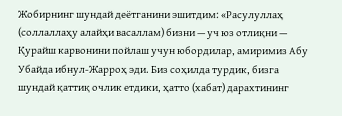Жобирнинг шундай деётганини эшитдим: «Расулуллаҳ (соллаллаҳу алайҳи васаллам) бизни — уч юз отлиқни — Қурайш карвонини пойлаш учун юбордилар, амиримиз Абу Убайда ибнул-Жарроҳ эди. Биз соҳилда турдик, бизга шундай қаттиқ очлик етдики, ҳатто (хабат) дарахтининг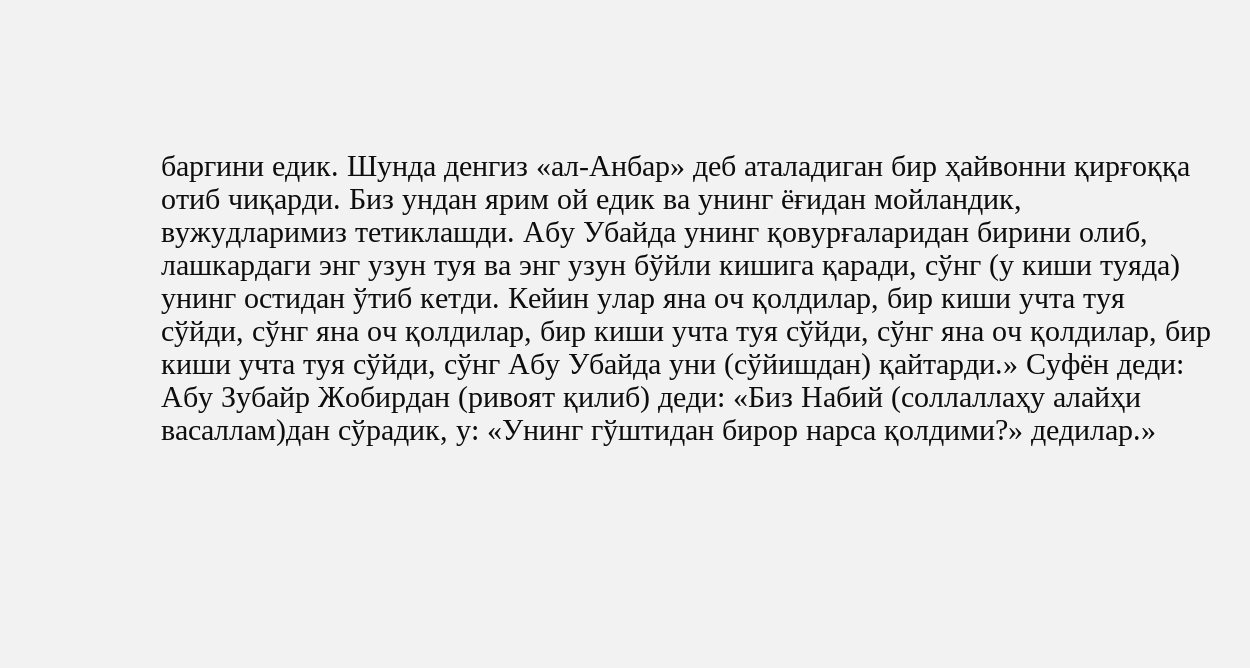баргини едик. Шунда денгиз «ал-Анбар» деб аталадиган бир ҳайвонни қирғоққа отиб чиқарди. Биз ундан ярим ой едик ва унинг ёғидан мойландик, вужудларимиз тетиклашди. Абу Убайда унинг қовурғаларидан бирини олиб, лашкардаги энг узун туя ва энг узун бўйли кишига қаради, сўнг (у киши туяда) унинг остидан ўтиб кетди. Кейин улар яна оч қолдилар, бир киши учта туя сўйди, сўнг яна оч қолдилар, бир киши учта туя сўйди, сўнг яна оч қолдилар, бир киши учта туя сўйди, сўнг Абу Убайда уни (сўйишдан) қайтарди.» Суфён деди: Абу Зубайр Жобирдан (ривоят қилиб) деди: «Биз Набий (соллаллаҳу алайҳи васаллам)дан сўрадик, у: «Унинг гўштидан бирор нарса қолдими?» дедилар.»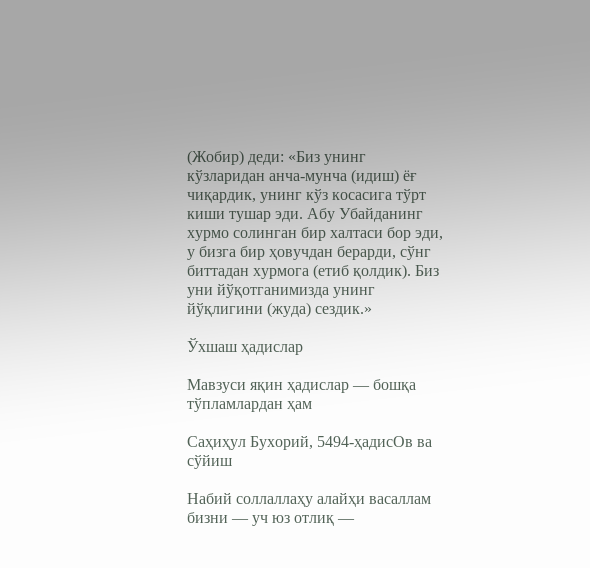(Жобир) деди: «Биз унинг кўзларидан анча-мунча (идиш) ёғ чиқардик, унинг кўз косасига тўрт киши тушар эди. Абу Убайданинг хурмо солинган бир халтаси бор эди, у бизга бир ҳовучдан берарди, сўнг биттадан хурмога (етиб қолдик). Биз уни йўқотганимизда унинг йўқлигини (жуда) сездик.»

Ўхшаш ҳадислар

Мавзуси яқин ҳадислар — бошқа тўпламлардан ҳам

Саҳиҳул Бухорий, 5494-ҳадисОв ва сўйиш

Набий соллаллаҳу алайҳи васаллам бизни — уч юз отлиқ —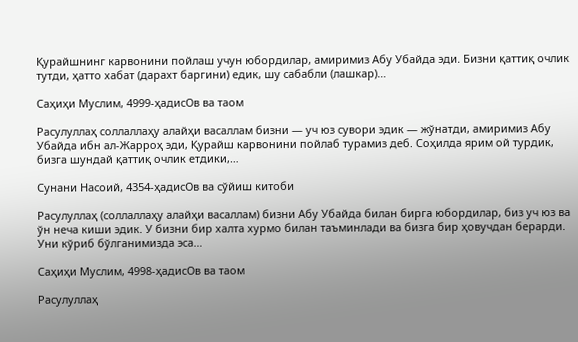Қурайшнинг карвонини пойлаш учун юбордилар, амиримиз Абу Убайда эди. Бизни қаттиқ очлик тутди, ҳатто хабат (дарахт баргини) едик, шу сабабли (лашкар)…

Саҳиҳи Муслим, 4999-ҳадисОв ва таом

Расулуллаҳ соллаллаҳу алайҳи васаллам бизни — уч юз сувори эдик — жўнатди, амиримиз Абу Убайда ибн ал-Жарроҳ эди, Қурайш карвонини пойлаб турамиз деб. Соҳилда ярим ой турдик, бизга шундай қаттиқ очлик етдики,…

Сунани Насоий, 4354-ҳадисОв ва сўйиш китоби

Расулуллаҳ (соллаллаҳу алайҳи васаллам) бизни Абу Убайда билан бирга юбордилар, биз уч юз ва ўн неча киши эдик. У бизни бир халта хурмо билан таъминлади ва бизга бир ҳовучдан берарди. Уни кўриб бўлганимизда эса…

Саҳиҳи Муслим, 4998-ҳадисОв ва таом

Расулуллаҳ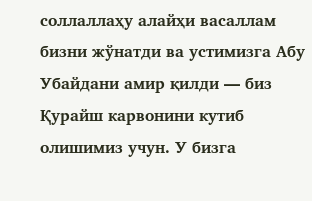соллаллаҳу алайҳи васаллам бизни жўнатди ва устимизга Абу Убайдани амир қилди — биз Қурайш карвонини кутиб олишимиз учун. У бизга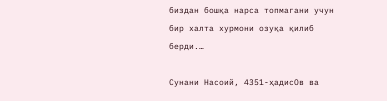биздан бошқа нарса топмагани учун бир халта хурмони озуқа қилиб берди.…

Сунани Насоий, 4351-ҳадисОв ва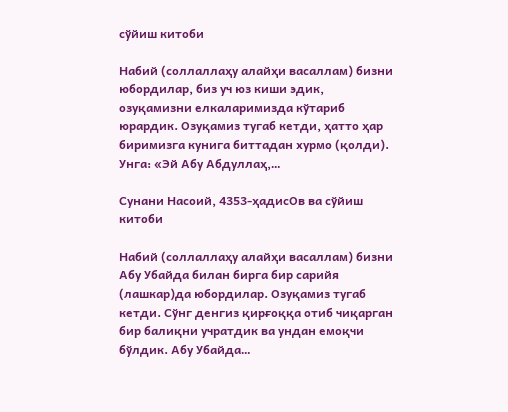сўйиш китоби

Набий (соллаллаҳу алайҳи васаллам) бизни юбордилар, биз уч юз киши эдик, озуқамизни елкаларимизда кўтариб юрардик. Озуқамиз тугаб кетди, ҳатто ҳар биримизга кунига биттадан хурмо (қолди). Унга: «Эй Абу Абдуллаҳ,…

Сунани Насоий, 4353-ҳадисОв ва сўйиш китоби

Набий (соллаллаҳу алайҳи васаллам) бизни Абу Убайда билан бирга бир сарийя (лашкар)да юбордилар. Озуқамиз тугаб кетди. Сўнг денгиз қирғоққа отиб чиқарган бир балиқни учратдик ва ундан емоқчи бўлдик. Абу Убайда…